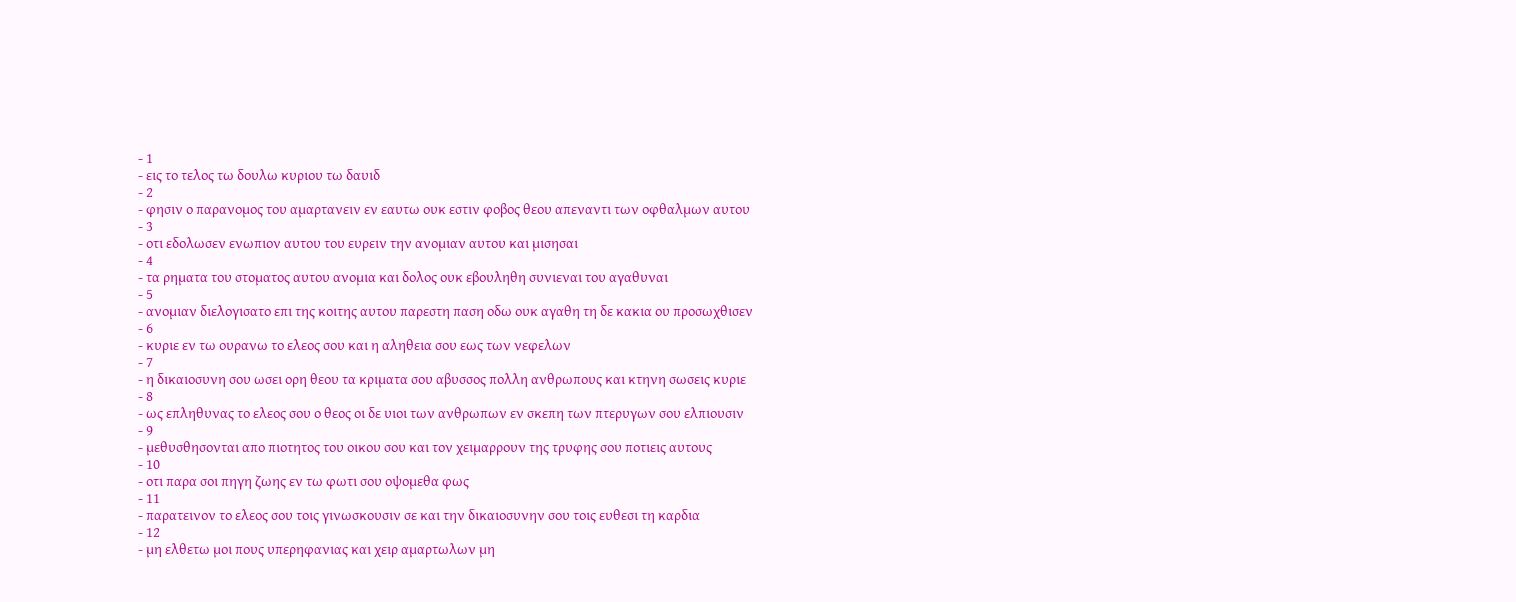- 1
- εις το τελος τω δουλω κυριου τω δαυιδ
- 2
- φησιν ο παρανομος του αμαρτανειν εν εαυτω ουκ εστιν φοβος θεου απεναντι των οφθαλμων αυτου
- 3
- οτι εδολωσεν ενωπιον αυτου του ευρειν την ανομιαν αυτου και μισησαι
- 4
- τα ρηματα του στοματος αυτου ανομια και δολος ουκ εβουληθη συνιεναι του αγαθυναι
- 5
- ανομιαν διελογισατο επι της κοιτης αυτου παρεστη παση οδω ουκ αγαθη τη δε κακια ου προσωχθισεν
- 6
- κυριε εν τω ουρανω το ελεος σου και η αληθεια σου εως των νεφελων
- 7
- η δικαιοσυνη σου ωσει ορη θεου τα κριματα σου αβυσσος πολλη ανθρωπους και κτηνη σωσεις κυριε
- 8
- ως επληθυνας το ελεος σου ο θεος οι δε υιοι των ανθρωπων εν σκεπη των πτερυγων σου ελπιουσιν
- 9
- μεθυσθησονται απο πιοτητος του οικου σου και τον χειμαρρουν της τρυφης σου ποτιεις αυτους
- 10
- οτι παρα σοι πηγη ζωης εν τω φωτι σου οψομεθα φως
- 11
- παρατεινον το ελεος σου τοις γινωσκουσιν σε και την δικαιοσυνην σου τοις ευθεσι τη καρδια
- 12
- μη ελθετω μοι πους υπερηφανιας και χειρ αμαρτωλων μη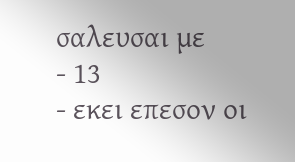σαλευσαι με
- 13
- εκει επεσον οι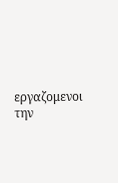εργαζομενοι την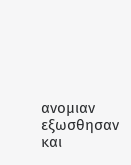ανομιαν εξωσθησαν και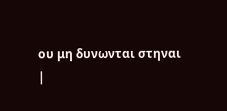ου μη δυνωνται στηναι
|